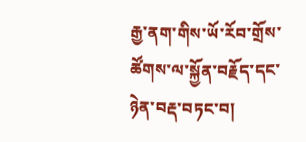རྒྱ་ནག་གིས་ཡོ་རོབ་གྲོས་ཚོགས་ལ་སྐྱོན་བརྗོད་དང་ཉེན་བརྡ་བཏང་བ།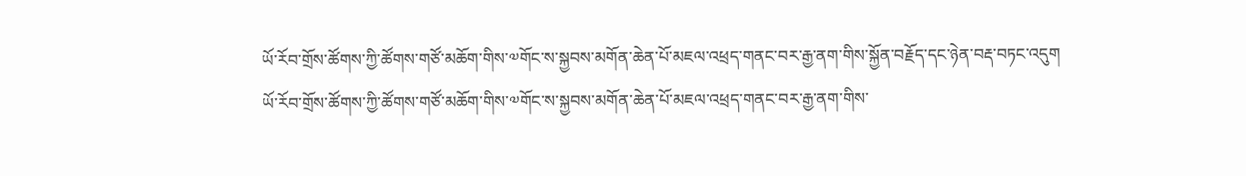ཡོ་རོབ་གྲོས་ཚོགས་ཀྱི་ཚོགས་གཙོ་མཆོག་གིས་༧གོང་ས་སྐྱབས་མགོན་ཆེན་པོ་མཇལ་འཕྲད་གནང་བར་རྒྱ་ནག་གིས་སྐྱོན་བརྗོད་དང་ཉེན་བརྡ་བཏང་འདུག
ཡོ་རོབ་གྲོས་ཚོགས་ཀྱི་ཚོགས་གཙོ་མཆོག་གིས་༧གོང་ས་སྐྱབས་མགོན་ཆེན་པོ་མཇལ་འཕྲད་གནང་བར་རྒྱ་ནག་གིས་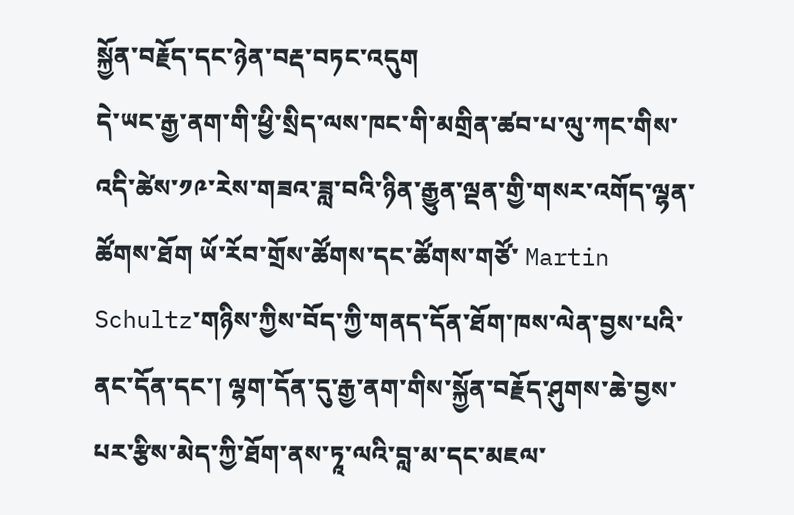སྐྱོན་བརྗོད་དང་ཉེན་བརྡ་བཏང་འདུག
དེ་ཡང་རྒྱ་ནག་གི་ཕྱི་སྲིད་ལས་ཁང་གི་མགྲིན་ཚབ་པ་ལུ་ཀང་གིས་འདི་ཚེས་༡༩་རེས་གཟའ་ཟླ་བའི་ཉིན་རྒྱུན་ལྡན་གྱི་གསར་འགོད་ལྷན་ཚོགས་ཐོག ཡོ་རོབ་གྲོས་ཚོགས་དང་ཚོགས་གཙོ་ Martin Schultz་གཉིས་ཀྱིས་བོད་ཀྱི་གནད་དོན་ཐོག་ཁས་ལེན་བྱས་པའི་ནང་དོན་དང་། ལྷག་དོན་དུ་རྒྱ་ནག་གིས་སྐྱོན་བརྗོད་ཤུགས་ཆེ་བྱས་པར་རྩིས་མེད་ཀྱི་ཐོག་ནས་ཏཱ་ལའི་བླ་མ་དང་མཇལ་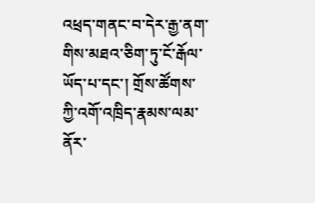འཕྲད་གནང་བ་དེར་རྒྱ་ནག་གིས་མཐའ་ཅིག་ཏུ་ངོ་རྒོལ་ཡོད་པ་དང་། གྲོས་ཚོགས་ཀྱི་འགོ་འཁྲིད་རྣམས་ལམ་ནོར་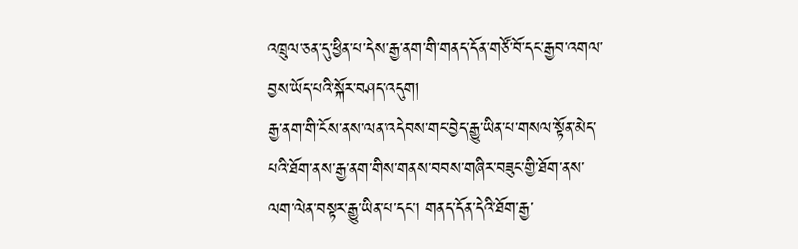འཁྲུལ་ཅན་དུ་ཕྱིན་པ་དེས་རྒྱ་ནག་གི་གནད་དོན་གཙོ་བོ་དང་རྒྱབ་འགལ་བྱས་ཡོད་པའི་སྐོར་བཤད་འདུག།
རྒྱ་ནག་གི་ངོས་ནས་ལན་འདེབས་གང་བྱེད་རྒྱུ་ཡིན་པ་གསལ་སྟོན་མེད་པའི་ཐོག་ནས་རྒྱ་ནག་གིས་གནས་བབས་གཞིར་བཟུང་གྱི་ཐོག་ནས་ལག་ལེན་བསྟར་རྒྱུ་ཡིན་པ་དང་། གནད་དོན་དེའི་ཐོག་རྒྱ་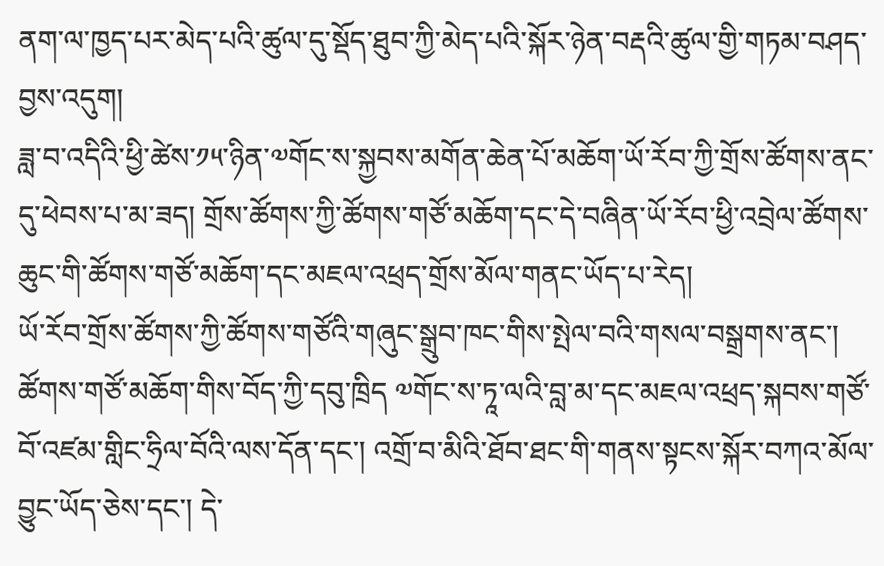ནག་ལ་ཁྱད་པར་མེད་པའི་ཚུལ་དུ་སྡོད་ཐུབ་ཀྱི་མེད་པའི་སྐོར་ཉེན་བརྡའི་ཚུལ་གྱི་གཏམ་བཤད་བྱས་འདུག།
ཟླ་བ་འདིའི་ཕྱི་ཚེས་༡༥་ཉིན་༧གོང་ས་སྐྱབས་མགོན་ཆེན་པོ་མཆོག་ཡོ་རོབ་ཀྱི་གྲོས་ཚོགས་ནང་དུ་ཕེབས་པ་མ་ཟད། གྲོས་ཚོགས་ཀྱི་ཚོགས་གཙོ་མཆོག་དང་དེ་བཞིན་ཡོ་རོབ་ཕྱི་འབྲེལ་ཚོགས་ཆུང་གི་ཚོགས་གཙོ་མཆོག་དང་མཇལ་འཕྲད་གྲོས་མོལ་གནང་ཡོད་པ་རེད།
ཡོ་རོབ་གྲོས་ཚོགས་ཀྱི་ཚོགས་གཙོའི་གཞུང་སྒྲུབ་ཁང་གིས་སྤེལ་བའི་གསལ་བསྒྲགས་ནང་། ཚོགས་གཙོ་མཆོག་གིས་བོད་ཀྱི་དབུ་ཁྲིད ༧གོང་ས་ཏཱ་ལའི་བླ་མ་དང་མཇལ་འཕྲད་སྐབས་གཙོ་བོ་འཛམ་གླིང་ཧྲིལ་བོའི་ལས་དོན་དང་། འགྲོ་བ་མིའི་ཐོབ་ཐང་གི་གནས་སྟངས་སྐོར་བཀའ་མོལ་བྱུང་ཡོད་ཅེས་དང་། དེ་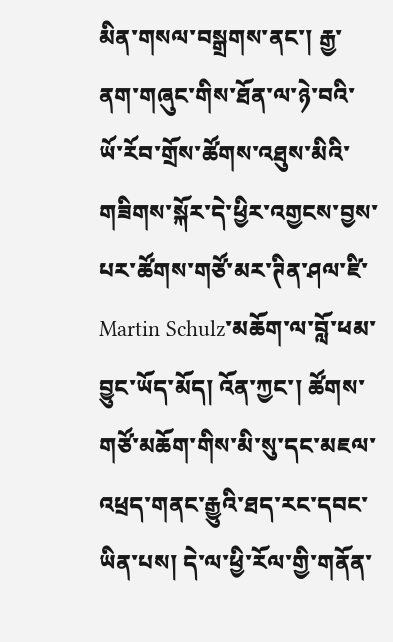མིན་གསལ་བསྒྲགས་ནང་། རྒྱ་ནག་གཞུང་གིས་ཐོན་ལ་ཉེ་བའི་ཡོ་རོབ་གྲོས་ཚོགས་འཐུས་མིའི་གཟིགས་སྐོར་དེ་ཕྱིར་འགྱངས་བྱས་པར་ཚོགས་གཙོ་མར་ཊིན་ཤལ་ཛི་Martin Schulz་མཆོག་ལ་བློ་ཕམ་བྱུང་ཡོད་མོད། འོན་ཀྱང་། ཚོགས་གཙོ་མཆོག་གིས་མི་སུ་དང་མཇལ་འཕྲད་གནང་རྒྱུའི་ཐད་རང་དབང་ཡིན་པས། དེ་ལ་ཕྱི་རོལ་གྱི་གནོན་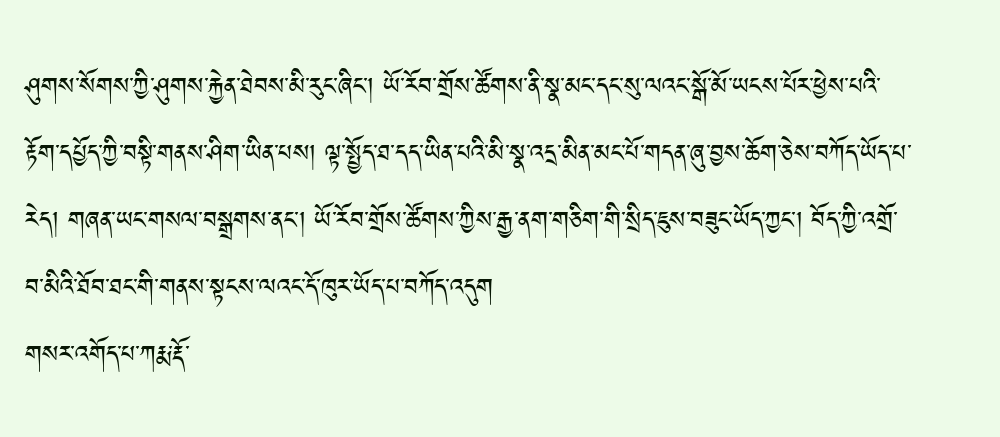ཤུགས་སོགས་ཀྱི་ཤུགས་རྐྱེན་ཐེབས་མི་རུང་ཞིང་། ཡོ་རོབ་གྲོས་ཚོགས་ནི་སྣ་མང་དང་སུ་ལའང་སྒོ་མོ་ཡངས་པོར་ཕྱེས་པའི་རྟོག་དཔྱོད་ཀྱི་བསྟི་གནས་ཤིག་ཡིན་པས། ལྟ་སྤྱོད་ཐ་དད་ཡིན་པའི་མི་སྣ་འདྲ་མིན་མང་པོ་གདན་ཞུ་བྱས་ཆོག་ཅེས་བཀོད་ཡོད་པ་རེད། གཞན་ཡང་གསལ་བསྒྲགས་ནང་། ཡོ་རོབ་གྲོས་ཚོགས་ཀྱིས་རྒྱ་ནག་གཅིག་གི་སྲིད་ཇུས་བཟུང་ཡོད་ཀྱང་། བོད་ཀྱི་འགྲོ་བ་མིའི་ཐོབ་ཐང་གི་གནས་སྟངས་ལའང་དོ་ཁུར་ཡོད་པ་བཀོད་འདུག
གསར་འགོད་པ་ཀརྨ་རྡོ་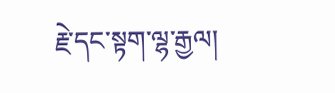རྗེ་དང་སྟག་ལྷ་རྒྱལ།